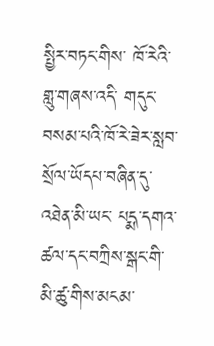སྤྱིར་བཏང་གིས་ ཁོ་རེའི་གླུ་གཞས་འདི་ གདུང་བསམ་པའི་ཁོ་རེ་ཟེར་སླབ་སྲོལ་ཡོདཔ་བཞིན་དུ་ འཐེན་མི་ཡང་ པདྨ་དགའ་ཚལ་དང་བཀྲིས་སྒང་གི་མི་ཚུ་གིས་མངམ་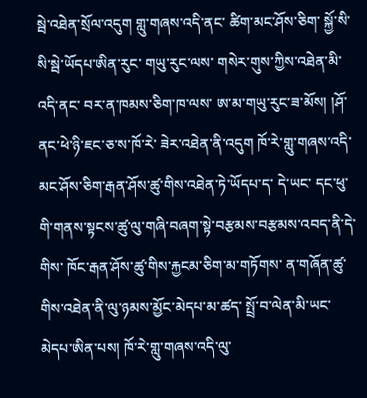སྦེ་འཐེན་སྲོལ་འདུག གླུ་གཞས་འདི་ནང་ ཚིག་མང་ཤོས་ཅིག་ སྐྱོ་སི་སི་སྦེ་ཡོདཔ་ཨིན་རུང་ གཡུ་རུང་ལས་ གསེར་གུས་ཀྱིས་འཐེན་མི་འདི་ནང་ བར་ན་ཁམས་ཅིག་ཁ་ལས་ ཨ་མ་གཡུ་རུང་ཟ་མོས། །ཤོ་ནང་ཕེ་ཉི་ཇང་ཅ་ས་ཁོ་རེ་ ཟེར་འཐེན་ནི་འདུག ཁོ་རེ་གླུ་གཞས་འདི་ མང་ཤོས་ཅིག་རྒན་ཤོས་ཚུ་གིས་འཐེན་ཏེ་ཡོདཔ་ད་ དེ་ཡང་ དང་ཕུ་གི་གནས་སྟངས་ཚུ་ལུ་གཞི་བཞག་སྟེ་བརྩམས་བརྩམས་འབད་ནི་དེ་གིས་ ཁོང་རྒན་ཤོས་ཚུ་གིས་རྐྱངམ་ཅིག་མ་གཏོགས་ ན་གཞོན་ཚུ་གིས་འཐེན་ནི་ལུ་ཉམས་མྱོང་མེདཔ་མ་ཚད་ སྤྲོ་བ་ལེན་མི་ཡང་མེདཔ་ཨིན་པས། ཁོ་རེ་གླུ་གཞས་འདི་ལུ་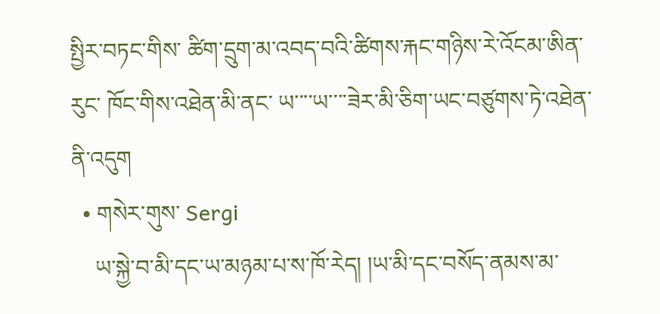སྤྱིར་བཏང་གིས་ ཚིག་དྲུག་མ་འབད་བའི་ཚིགས་རྐང་གཉིས་རེ་འོངམ་ཨིན་རུང་ ཁོང་གིས་འཐེན་མི་ནང་ ཡ་་་་ཡ་་་་ཟེར་མི་ཅིག་ཡང་བཙུགས་ཏེ་འཐེན་ནི་འདུག
  • གསེར་གུས་ Sergi
    ཡ་སྐྱེ་བ་མི་དང་ཡ་མཉམ་པ་ས་ཁོ་རེད། །ཡ་མི་དང་བསོད་ནམས་མ་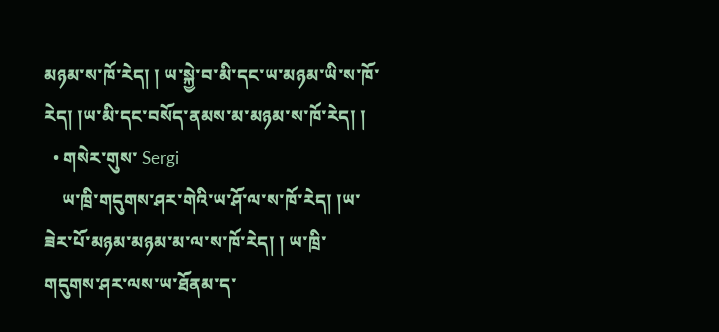མཉམ་ས་ཁོ་རེད། ། ཡ་སྐྱེ་བ་མི་དང་ཡ་མཉམ་ཡི་ས་ཁོ་རེད། །ཡ་མི་དང་བསོད་ནམས་མ་མཉམ་ས་ཁོ་རེད། །
  • གསེར་གུས་ Sergi
    ཡ་ཁྲི་གདུགས་ཤར་གེའི་ཡ་ཤོ་ལ་ས་ཁོ་རེད། །ཡ་ཟེར་པོ་མཉམ་མཉམ་མ་ལ་ས་ཁོ་རེད། ། ཡ་ཁྲི་གདུགས་ཤར་ལས་ཡ་ཐོནམ་ད་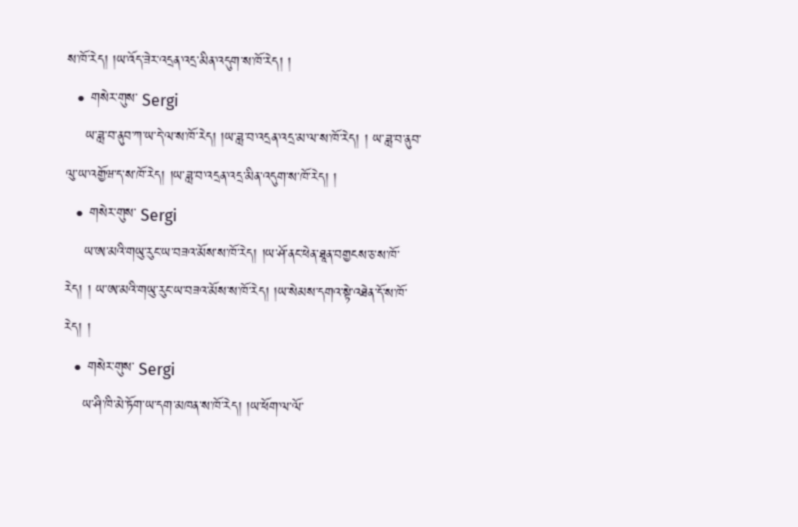ས་ཁོ་རེད། །ཡ་འོད་ཟེར་འདྲན་འདྲ་མིན་འདུག་ས་ཁོ་རེད། །
  • གསེར་གུས་ Sergi
    ཡ་ཟླ་བ་ནུབ་ཀ་ཡ་དེ་ལ་ས་ཁོ་རེད། །ཡ་ཟླ་བ་འདྲན་འདྲ་མ་ལ་ས་ཁོ་རེད། ། ཡ་ཟླ་བ་ནུབ་ལུ་ཡ་འགྱོཝ་ད་ས་ཁོ་རེད། །ཡ་ཟླ་བ་འདྲན་འདྲ་མིན་འདུག་ས་ཁོ་རེད། །
  • གསེར་གུས་ Sergi
    ཡ་ཨ་མའི་གཡུ་རུང་ཡ་བཟའ་མོས་ས་ཁོ་རེད། །ཡ་ཤོ་ནང་ཕེན་ཐཱན་བགྱངས་ཅ་ས་ཁོ་རེད། ། ཡ་ཨ་མའི་གཡུ་རུང་ཡ་བཟའ་མོས་ས་ཁོ་རེད། །ཡ་སེམས་དགའ་སྟེ་འཐེན་དོ་ས་ཁོ་རེད། །
  • གསེར་གུས་ Sergi
    ཡ་ཤི་ཁི་མེ་ཏོག་ཡ་དག་མཁན་ས་ཁོ་རེད། །ཡ་ཕོག་ལ་ལོ་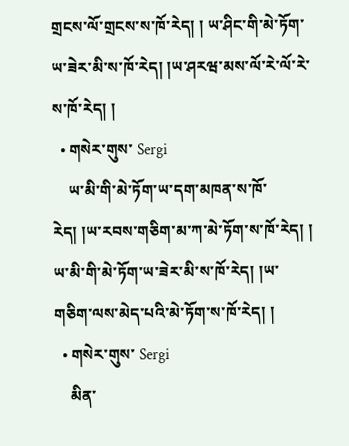གྲངས་ལོ་གྲངས་ས་ཁོ་རེད། ། ཡ་ཤིང་གི་མེ་ཏོག་ཡ་ཟེར་མི་ས་ཁོ་རེད། །ཡ་ཤརཝ་མས་ལོ་རེ་ལོ་རེ་ས་ཁོ་རེད། །
  • གསེར་གུས་ Sergi
    ཡ་མི་གི་མེ་ཏོག་ཡ་དག་མཁན་ས་ཁོ་རེད། །ཡ་རབས་གཅིག་མ་ཀ་མེ་ཏོག་ས་ཁོ་རེད། ། ཡ་མི་གི་མེ་ཏོག་ཡ་ཟེར་མི་ས་ཁོ་རེད། །ཡ་གཅིག་ལས་མེད་པའི་མེ་ཏོག་ས་ཁོ་རེད། །
  • གསེར་གུས་ Sergi
    མིན་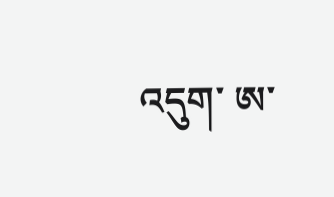འདུག་ ཨ་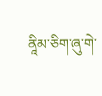ནཱིམ་ཅིག་ཞུ་གེ་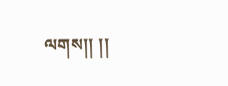ལགས།། །།